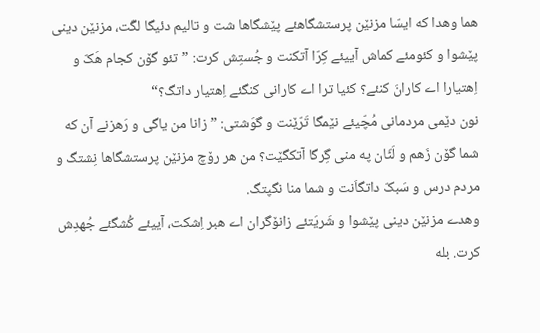هما وهدا که ایسّا مزنێن پرستشگاهئے پێشگاها شت و تالیم دئیگا لگّت، مزنێن دینی پێشوا و کئومئے کماش آییئے کِرّا آتکنت و جُستِش کرت: ”تئو گۆن کجام هَکّ و اِهتیارا اے کارانَ کنئے؟ کئیا ترا اے کارانی کنگئے اِهتیار داتگ؟“
نون دێمی مردمانی مُچّیئے نێمگا تَرّێنت و گوَشتی: ”زانا من یاگی و رَهزنے آن که شما گۆن زَهم و لَٹّان په منی گِرگا آتکگێت؟ من هر رۆچ مزنێن پرستشگاها نِشتگ و مردم درس و سَبکّ داتگاَنت و شما منا نگپتگ.
وهدے مزنێن دینی پێشوا و شَریَتئے زانۆگران اے هبر اِشکت، آییئے کُشگئے جُهدِش کرت. بله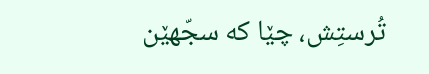تُرستِش، چێا که سجّهێن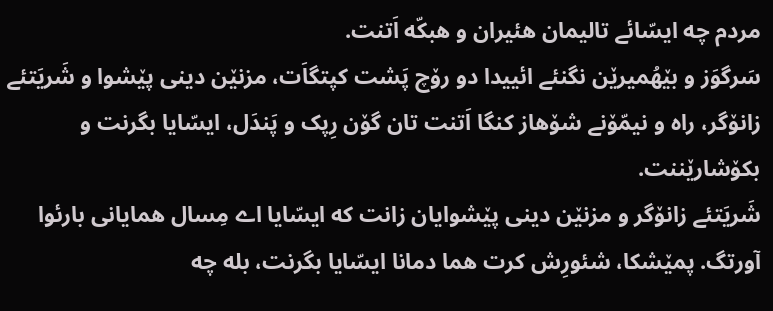مردم چه ایسّائے تالیمان هئیران و هبکّه اَتنت.
سَرگوَز و بێهُمیرێن نگنئے ائییدا دو رۆچ پَشت کپتگاَت، مزنێن دینی پێشوا و شَریَتئے زانۆگر، راه و نیمّۆنے شۆهاز کنگا اَتنت تان گۆن رِپک و پَندَل، ایسّایا بگرنت و بکۆشارێننت.
شَریَتئے زانۆگر و مزنێن دینی پێشوایان زانت که ایسّایا اے مِسال همایانی بارئوا آورتگ. پمێشکا، شئورِش کرت هما دمانا ایسّایا بگرنت، بله چه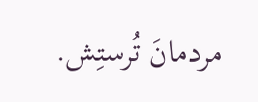مردمانَ تُرستِش.